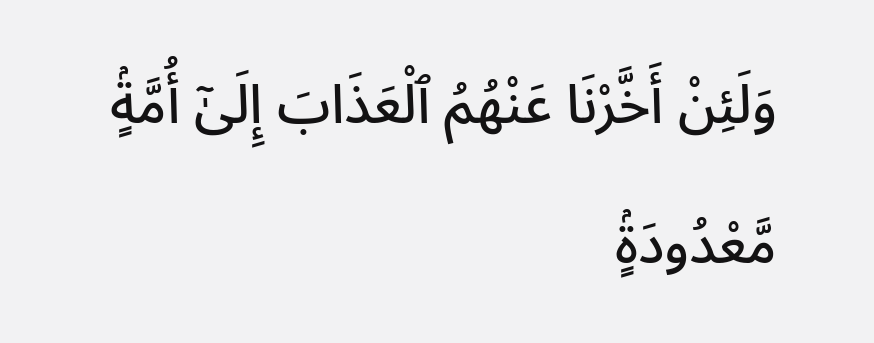وَلَئِنْ أَخَّرْنَا عَنْهُمُ ٱلْعَذَابَ إِلَىٰٓ أُمَّةٍۢ مَّعْدُودَةٍۢ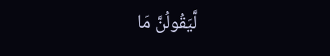لَّيَقُولُنَّ مَا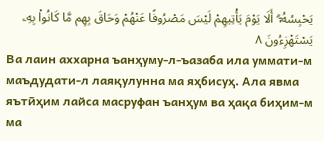يَحْبِسُهُۥٓ ۗ أَلَا يَوْمَ يَأْتِيهِمْ لَيْسَ مَصْرُوفًا عَنْهُمْ وَحَاقَ بِهِم مَّا كَانُوا۟ بِهِۦ يَسْتَهْزِءُونَ ٨
Ва лаин аххарна ъанҳуму-л-ъазаба ила уммати-м маъдудати-л лаяқулунна ма яҳбисуҳ. Ала явма яътӣҳим лайса масруфан ъанҳум ва ҳақа биҳим-м ма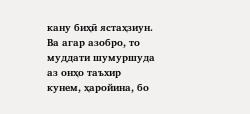кану биҳӣ ястаҳзиун.
Ва агар азобро, то муддати шумуршуда аз онҳо таъхир кунем, ҳаройина, бо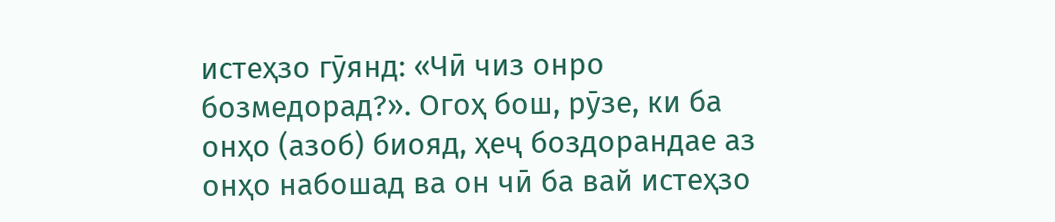истеҳзо гӯянд: «Чӣ чиз онро бозмедорад?». Огоҳ бош, рӯзе, ки ба онҳо (азоб) биояд, ҳеҷ боздорандае аз онҳо набошад ва он чӣ ба вай истеҳзо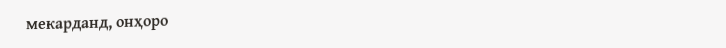мекарданд, онҳоро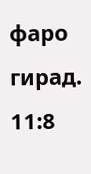фаро гирад.
11:8